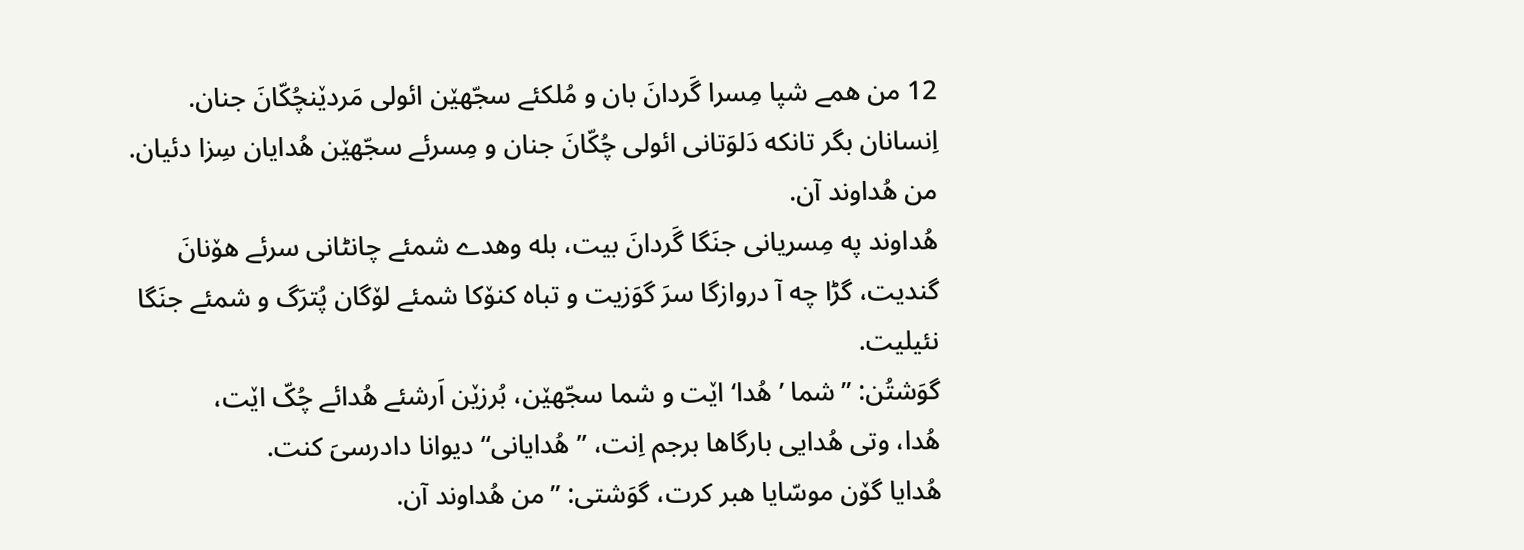12 من همے شپا مِسرا گَردانَ بان و مُلکئے سجّهێن ائولی مَردێنچُکّانَ جنان. اِنسانان بگر تانکه دَلوَتانی ائولی چُکّانَ جنان و مِسرئے سجّهێن هُدایان سِزا دئیان. من هُداوند آن.
هُداوند په مِسریانی جنَگا گَردانَ بیت، بله وهدے شمئے چانٹانی سرئے هۆنانَ گندیت، گڑا چه آ دروازگا سرَ گوَزیت و تباه کنۆکا شمئے لۆگان پُترَگ و شمئے جنَگا نئیلیت.
گوَشتُن: ”شما ’هُدا‘ اێت و شما سجّهێن، بُرزێن اَرشئے هُدائے چُکّ اێت،
هُدا، وتی هُدایی بارگاها برجم اِنت، ”هُدایانی“ دیوانا دادرسیَ کنت.
هُدایا گۆن موسّایا هبر کرت، گوَشتی: ”من هُداوند آن.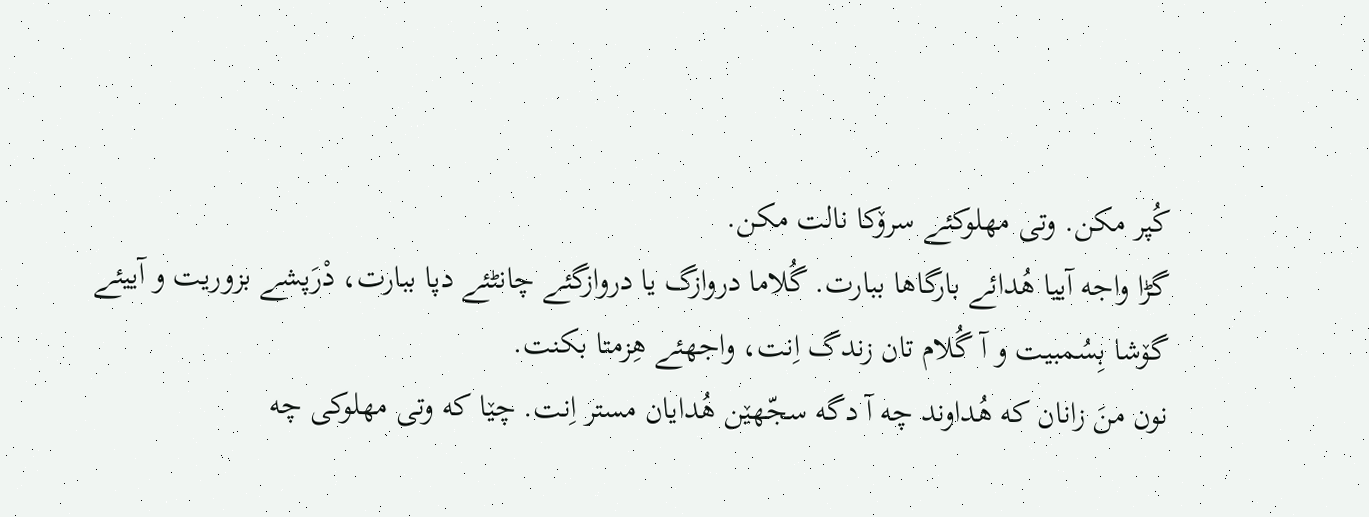کُپر مکن. وتی مهلوکئے سرۆکا نالت مکن.
گڑا واجه آییا هُدائے بارگاها ببارت. گُلاما دروازگ یا دروازگئے چانٹئے دپا ببارت، دْرَپشے بزوریت و آییئے گۆشا بِسُمبیت و آ گُلام تان زندگ اِنت، واجهئے هِزمتا بکنت.
نون منَ زانان که هُداوند چه آ دگه سجّهێن هُدایان مستر اِنت. چێا که وتی مهلوکی چه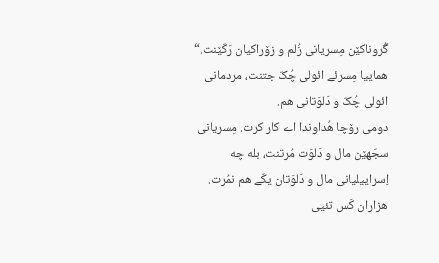گُروناکێن مِسریانی زُلم و زۆراکیان رَکّێنت.“
هماییا مِسرئے ائولی چُکّ جتنت، مردمانی ائولی چُکّ و دَلوَتانی هم.
دومی رۆچا هُداوندا اے کار کرت. مِسریانی سجّهێن مال و دَلوَت مُرتنت، بله چه اِسراییلیانی مال و دَلوَتان یکّے هم نمُرت.
هزاران کَس تئیی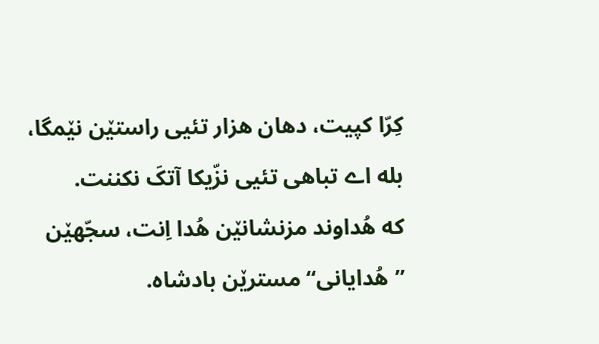کِرّا کپیت، دهان هزار تئیی راستێن نێمگا، بله اے تباهی تئیی نزّیکا آتکَ نکننت.
که هُداوند مزنشانێن هُدا اِنت، سجّهێن ”هُدایانی“ مسترێن بادشاه.